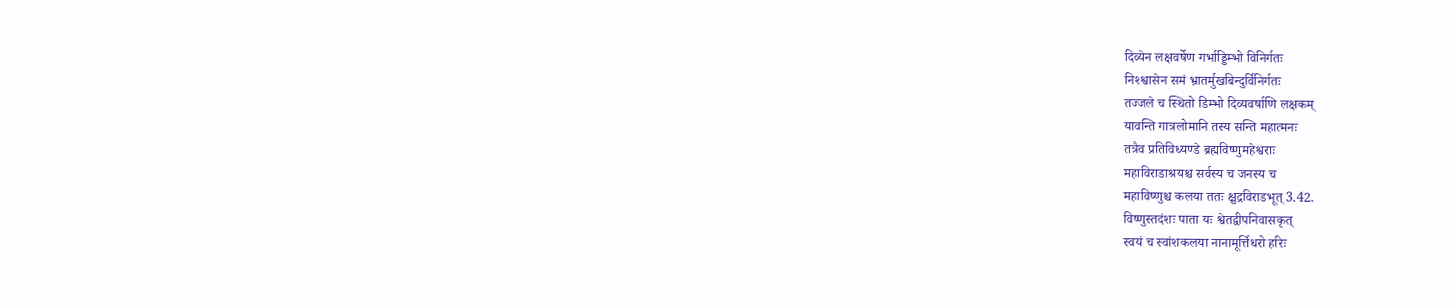दिव्येन लक्षवर्षेण गर्भाड्डिम्भो विनिर्गतः
निश्श्वासेन समं भ्रातर्मुखबिन्दुर्विनिर्गतः
तज्जले च स्थितो डिम्भो दिव्यवर्षाणि लक्षकम्
यावन्ति गात्रलोमानि तस्य सन्ति महात्मनः
तत्रैव प्रतिविध्यण्डे ब्रह्मविष्णुमहेश्वराः
महाविराडाश्रयश्च सर्वस्य च जनस्य च
महाविष्णुश्च कलया ततः क्षुद्रविराडभूत् 3.42.
विष्णुस्तदंशः पाता यः श्वेतद्वीपनिवासकृत्
स्वयं च स्वांशकलया नानामूर्त्तिधरो हरिः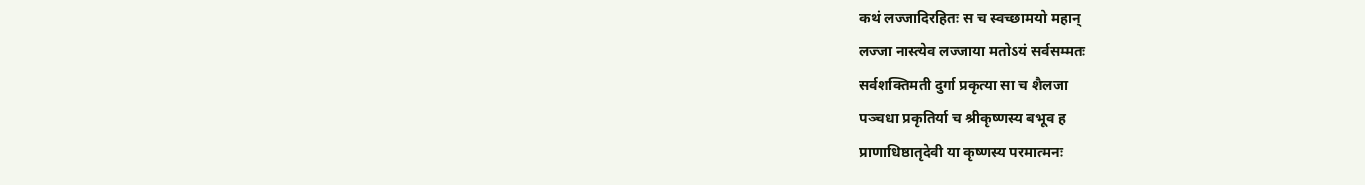कथं लज्जादिरहितः स च स्वच्छामयो महान्
लज्जा नास्त्येव लज्जाया मतोऽयं सर्वसम्मतः
सर्वशक्तिमती दुर्गा प्रकृत्या सा च शैलजा
पञ्चधा प्रकृतिर्या च श्रीकृष्णस्य बभूव ह
प्राणाधिष्ठातृदेवी या कृष्णस्य परमात्मनः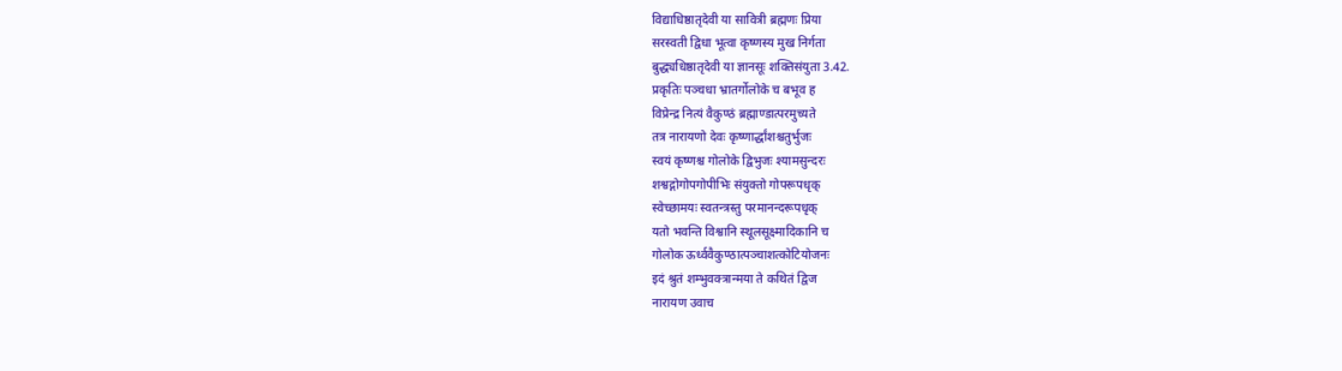विद्याधिष्ठातृदेवी या सावित्री ब्रह्मणः प्रिया
सरस्वती द्विधा भूत्वा कृष्णस्य मुख निर्गता
बुद्ध्यधिष्ठातृदेवी या ज्ञानसूः शक्तिसंयुता 3.42.
प्रकृतिः पञ्चधा भ्रातर्गोलोके च बभूव ह
विप्रेन्द्र नित्यं वैकुण्ठं ब्रह्माण्डात्परमुच्यते
तत्र नारायणो देवः कृष्णार्द्धांशश्चतुर्भुजः
स्वयं कृष्णश्च गोलोके द्विभुजः श्यामसुन्दरः
शश्वद्गोगोपगोपीभिः संयुक्तो गोपरूपधृक्
स्वेच्छामयः स्वतन्त्रस्तु परमानन्दरूपधृक्
यतो भवन्ति विश्वानि स्थूलसूक्ष्मादिकानि च
गोलोक ऊर्ध्ववैकुण्ठात्पञ्चाशत्कोटियोजनः
इदं श्रुतं शम्भुवक्त्रान्मया ते कथितं द्विज
नारायण उवाच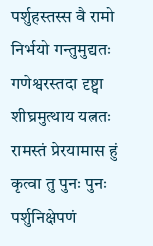पर्शुहस्तस्स वै रामो निर्भयो गन्तुमुद्यतः
गणेश्वरस्तदा दृष्ट्वा शीघ्रमुत्थाय यत्नतः
रामस्तं प्रेरयामास हुं कृत्वा तु पुनः पुनः
पर्शुनिक्षेपणं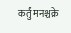कर्तुं मनश्चक्रे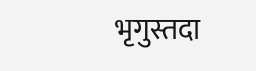भृगुस्तदा